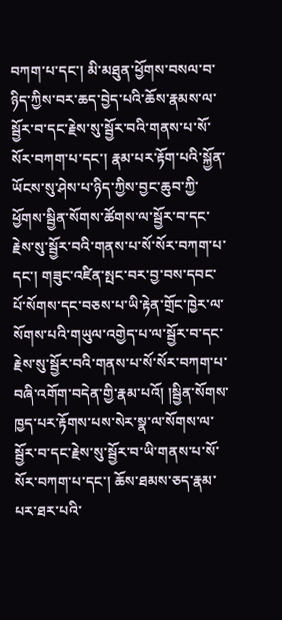བཀག་པ་དང་། མི་མཐུན་ཕྱོགས་བསལ་བ་ཉིད་ཀྱིས་བར་ཆད་བྱེད་པའི་ཆོས་རྣམས་ལ་སྦྱོར་བ་དང་རྗེས་སུ་སྦྱོར་བའི་གནས་པ་སོ་སོར་བཀག་པ་དང་། རྣམ་པར་རྟོག་པའི་སྐྱོན་ཡོངས་སུ་ཤེས་པ་ཉིད་ཀྱིས་བྱང་ཆུབ་ཀྱི་ཕྱོགས་སྦྱིན་སོགས་ཚོགས་ལ་སྦྱོར་བ་དང་རྗེས་སུ་སྦྱོར་བའི་གནས་པ་སོ་སོར་བཀག་པ་དང་། གཟུང་འཛིན་སྤང་བར་བྱ་བས་དབང་པོ་སོགས་དང་བཅས་པ་ཡི་རྟེན་གྲོང་ཁྱེར་ལ་སོགས་པའི་གཡུལ་འགྱེད་པ་ལ་སྦྱོར་བ་དང་རྗེས་སུ་སྦྱོར་བའི་གནས་པ་སོ་སོར་བཀག་པ་བཞི་འགོག་བདེན་གྱི་རྣམ་པའོ། །སྦྱིན་སོགས་ཁྱད་པར་རྟོགས་པས་སེར་སྣ་ལ་སོགས་ལ་སྦྱོར་བ་དང་རྗེས་སུ་སྦྱོར་བ་ཡི་གནས་པ་སོ་སོར་བཀག་པ་དང་། ཆོས་ཐམས་ཅད་རྣམ་པར་ཐར་པའི་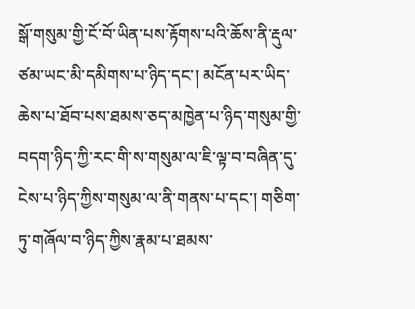སྒོ་གསུམ་གྱི་ངོ་བོ་ཡིན་པས་རྟོགས་པའི་ཆོས་ནི་རྡུལ་ཙམ་ཡང་མི་དམིགས་པ་ཉིད་དང་། མངོན་པར་ཡིད་ཆེས་པ་ཐོབ་པས་ཐམས་ཅད་མཁྱེན་པ་ཉིད་གསུམ་གྱི་བདག་ཉིད་ཀྱི་རང་གི་ས་གསུམ་ལ་ཇི་ལྟ་བ་བཞིན་དུ་ངེས་པ་ཉིད་ཀྱིས་གསུམ་ལ་ནི་གནས་པ་དང་། གཅིག་ཏུ་གཞོལ་བ་ཉིད་ཀྱིས་རྣམ་པ་ཐམས་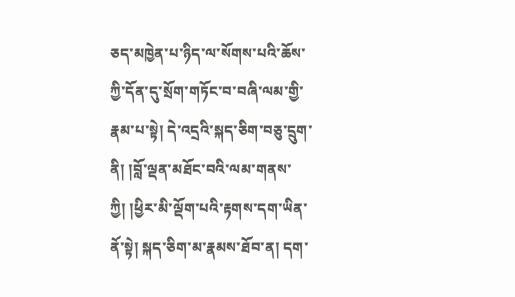ཅད་མཁྱེན་པ་ཉིད་ལ་སོགས་པའི་ཆོས་ཀྱི་དོན་དུ་སྲོག་གཏོང་བ་བཞི་ལམ་གྱི་རྣམ་པ་སྟེ། དེ་འདྲའི་སྐད་ཅིག་བཅུ་དྲུག་ནི། །བློ་ལྡན་མཐོང་བའི་ལམ་གནས་ཀྱི། །ཕྱིར་མི་ལྡོག་པའི་རྟགས་དག་ཡིན་ནོ་སྟེ། སྐད་ཅིག་མ་རྣམས་ཐོབ་ན། དག་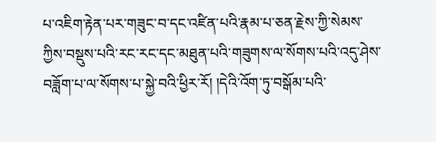པ་འཇིག་རྟེན་པར་གཟུང་བ་དང་འཛིན་པའི་རྣམ་པ་ཅན་རྗེས་ཀྱི་སེམས་ཀྱིས་བསྡུས་པའི་རང་རང་དང་མཐུན་པའི་གཟུགས་ལ་སོགས་པའི་འདུ་ཤེས་བཟློག་པ་ལ་སོགས་པ་སྐྱེ་བའི་ཕྱིར་རོ། །དེའི་འོག་ཏུ་བསྒོམ་པའི་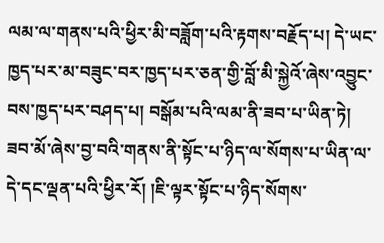ལམ་ལ་གནས་པའི་ཕྱིར་མི་བཟློག་པའི་རྟགས་བརྗོད་པ། དེ་ཡང་ཁྱད་པར་མ་བཟུང་བར་ཁྱད་པར་ཅན་གྱི་བློ་མི་སྐྱེའོ་ཞེས་འབྱུང་བས་ཁྱད་པར་བཤད་པ། བསྒོམ་པའི་ལམ་ནི་ཟབ་པ་ཡིན་ཏེ། ཟབ་མོ་ཞེས་བྱ་བའི་གནས་ནི་སྟོང་པ་ཉིད་ལ་སོགས་པ་ཡིན་ལ་དེ་དང་ལྡན་པའི་ཕྱིར་རོ། །ཇི་ལྟར་སྟོང་པ་ཉིད་སོགས་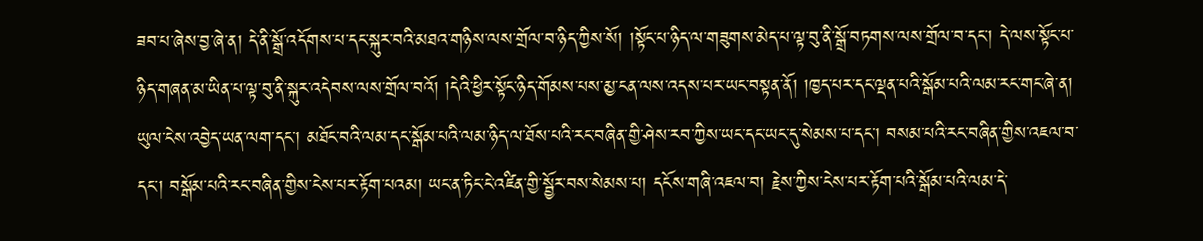ཟབ་པ་ཞེས་བྱ་ཞེ་ན། དེ་ནི་སྒྲོ་འདོགས་པ་དང་སྐུར་བའི་མཐའ་གཉིས་ལས་གྲོལ་བ་ཉིད་ཀྱིས་སོ། །སྟོང་པ་ཉིད་ལ་གཟུགས་མེད་པ་ལྟ་བུ་ནི་སྒྲོ་བཏགས་ལས་གྲོལ་བ་དང་། དེ་ལས་སྟོང་པ་ཉིད་གཞན་མ་ཡིན་པ་ལྟ་བུ་ནི་སྐུར་འདེབས་ལས་གྲོལ་བའོ། །དེའི་ཕྱིར་སྟོང་ཉིད་གོམས་པས་མྱ་ངན་ལས་འདས་པར་ཡང་བསྟན་ནོ། །ཁྱད་པར་དང་ལྡན་པའི་སྒོམ་པའི་ལམ་རང་གང་ཞེ་ན། ཡུལ་ངེས་འབྱེད་ཡན་ལག་དང་། མཐོང་བའི་ལམ་དང་སྒོམ་པའི་ལམ་ཉིད་ལ་ཐོས་པའི་རང་བཞིན་གྱི་ཤེས་རབ་ཀྱིས་ཡང་དང་ཡང་དུ་སེམས་པ་དང་། བསམ་པའི་རང་བཞིན་གྱིས་འཇལ་བ་དང་། བསྒོམ་པའི་རང་བཞིན་གྱིས་ངེས་པར་རྟོག་པའམ། ཡང་ན་ཏིང་ངེ་འཛིན་གྱི་སྦྱོར་བས་སེམས་པ། དངོས་གཞི་འཇལ་བ། རྗེས་ཀྱིས་ངེས་པར་རྟོག་པའི་སྒོམ་པའི་ལམ་དེ་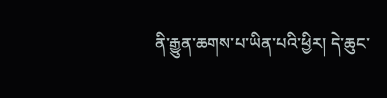ནི་རྒྱུན་ཆགས་པ་ཡིན་པའི་ཕྱིར། དེ་ཆུང་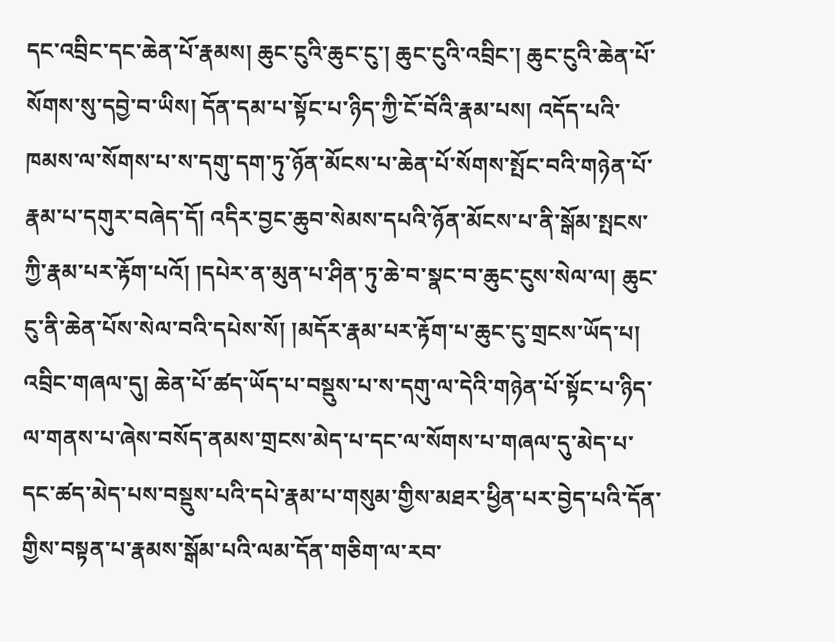དང་འབྲིང་དང་ཆེན་པོ་རྣམས། ཆུང་ངུའི་ཆུང་ངུ་། ཆུང་ངུའི་འབྲིང་། ཆུང་ངུའི་ཆེན་པོ་སོགས་སུ་དབྱེ་བ་ཡིས། དོན་དམ་པ་སྟོང་པ་ཉིད་ཀྱི་ངོ་བོའི་རྣམ་པས། འདོད་པའི་ཁམས་ལ་སོགས་པ་ས་དགུ་དག་ཏུ་ཉོན་མོངས་པ་ཆེན་པོ་སོགས་སྤོང་བའི་གཉེན་པོ་རྣམ་པ་དགུར་བཞེད་དོ། འདིར་བྱང་ཆུབ་སེམས་དཔའི་ཉོན་མོངས་པ་ནི་སྒོམ་སྤངས་ཀྱི་རྣམ་པར་རྟོག་པའོ། །དཔེར་ན་མུན་པ་ཤིན་ཏུ་ཆེ་བ་སྣང་བ་ཆུང་ངུས་སེལ་ལ། ཆུང་ངུ་ནི་ཆེན་པོས་སེལ་བའི་དཔེས་སོ། །མདོར་རྣམ་པར་རྟོག་པ་ཆུང་ངུ་གྲངས་ཡོད་པ། འབྲིང་གཞལ་དུ། ཆེན་པོ་ཚད་ཡོད་པ་བསྡུས་པ་ས་དགུ་ལ་དེའི་གཉེན་པོ་སྟོང་པ་ཉིད་ལ་གནས་པ་ཞེས་བསོད་ནམས་གྲངས་མེད་པ་དང་ལ་སོགས་པ་གཞལ་དུ་མེད་པ་དང་ཚད་མེད་པས་བསྡུས་པའི་དཔེ་རྣམ་པ་གསུམ་གྱིས་མཐར་ཕྱིན་པར་བྱེད་པའི་དོན་གྱིས་བསྟན་པ་རྣམས་སྒོམ་པའི་ལམ་དོན་གཅིག་ལ་རབ་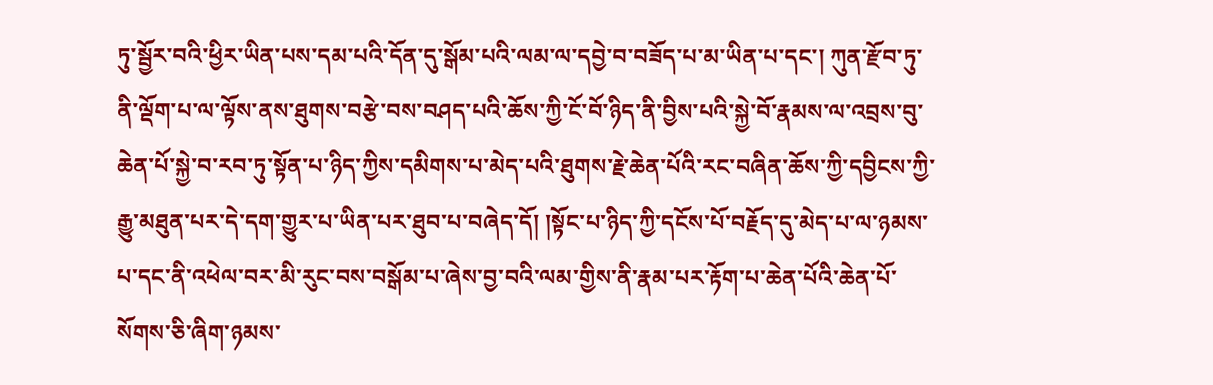ཏུ་སྦྱོར་བའི་ཕྱིར་ཡིན་པས་དམ་པའི་དོན་དུ་སྒོམ་པའི་ལམ་ལ་དབྱེ་བ་བཟོད་པ་མ་ཡིན་པ་དང་། ཀུན་རྫོབ་ཏུ་ནི་ལྡོག་པ་ལ་ལྟོས་ནས་ཐུགས་བརྩེ་བས་བཤད་པའི་ཆོས་ཀྱི་ངོ་བོ་ཉིད་ནི་བྱིས་པའི་སྐྱེ་བོ་རྣམས་ལ་འབྲས་བུ་ཆེན་པོ་སྐྱེ་བ་རབ་ཏུ་སྟོན་པ་ཉིད་ཀྱིས་དམིགས་པ་མེད་པའི་ཐུགས་རྗེ་ཆེན་པོའི་རང་བཞིན་ཆོས་ཀྱི་དབྱིངས་ཀྱི་རྒྱུ་མཐུན་པར་དེ་དག་གྱུར་པ་ཡིན་པར་ཐུབ་པ་བཞེད་དོ། །སྟོང་པ་ཉིད་ཀྱི་དངོས་པོ་བརྗོད་དུ་མེད་པ་ལ་ཉམས་པ་དང་ནི་འཕེལ་བར་མི་རུང་བས་བསྒོམ་པ་ཞེས་བྱ་བའི་ལམ་གྱིས་ནི་རྣམ་པར་རྟོག་པ་ཆེན་པོའི་ཆེན་པོ་སོགས་ཅི་ཞིག་ཉམས་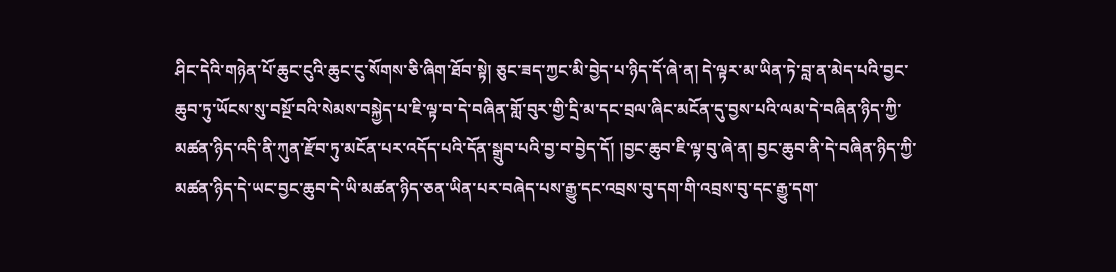ཤིང་དེའི་གཉེན་པོ་ཆུང་ངུའི་ཆུང་ངུ་སོགས་ཅི་ཞིག་ཐོབ་སྟེ། ཅུང་ཟད་ཀྱང་མི་བྱེད་པ་ཉིད་དོ་ཞེ་ན། དེ་ལྟར་མ་ཡིན་ཏེ་བླ་ན་མེད་པའི་བྱང་ཆུབ་ཏུ་ཡོངས་སུ་བསྔོ་བའི་སེམས་བསྐྱེད་པ་ཇི་ལྟ་བ་དེ་བཞིན་གློ་བུར་གྱི་དྲི་མ་དང་བྲལ་ཞིང་མངོན་དུ་བྱས་པའི་ལམ་དེ་བཞིན་ཉིད་ཀྱི་མཚན་ཉིད་འདི་ནི་ཀུན་རྫོབ་ཏུ་མངོན་པར་འདོད་པའི་དོན་སྒྲུབ་པའི་བྱ་བ་བྱེད་དོ། །བྱང་ཆུབ་ཇི་ལྟ་བུ་ཞེ་ན། བྱང་ཆུབ་ནི་དེ་བཞིན་ཉིད་ཀྱི་མཚན་ཉིད་དེ་ཡང་བྱང་ཆུབ་དེ་ཡི་མཚན་ཉིད་ཅན་ཡིན་པར་བཞེད་པས་རྒྱུ་དང་འབྲས་བུ་དག་གི་འབྲས་བུ་དང་རྒྱུ་དག་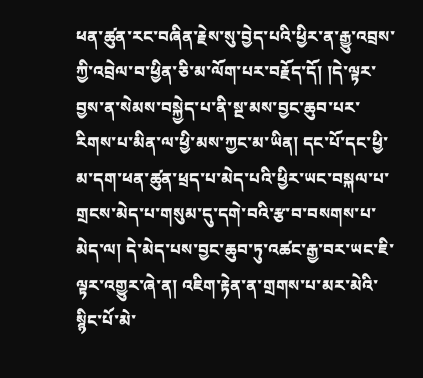ཕན་ཚུན་རང་བཞིན་རྗེས་སུ་བྱེད་པའི་ཕྱིར་ན་རྒྱུ་འབྲས་ཀྱི་འབྲེལ་བ་ཕྱིན་ཅི་མ་ལོག་པར་བརྗོད་དོ། །དེ་ལྟར་བྱས་ན་སེམས་བསྐྱེད་པ་ནི་སྔ་མས་བྱང་ཆུབ་པར་རིགས་པ་མིན་ལ་ཕྱི་མས་ཀྱང་མ་ཡིན། དང་པོ་དང་ཕྱི་མ་དག་ཕན་ཚུན་ཕྲད་པ་མེད་པའི་ཕྱིར་ཡང་བསྐལ་པ་གྲངས་མེད་པ་གསུམ་དུ་དགེ་བའི་རྩ་བ་བསགས་པ་མེད་ལ། དེ་མེད་པས་བྱང་ཆུབ་ཏུ་འཚང་རྒྱ་བར་ཡང་ཇི་ལྟར་འགྱུར་ཞེ་ན། འཇིག་རྟེན་ན་གྲགས་པ་མར་མེའི་སྙིང་པོ་མེ་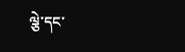ལྕེ་དང་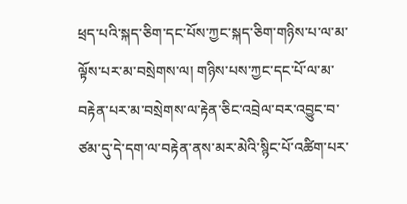ཕྲད་པའི་སྐད་ཅིག་དང་པོས་ཀྱང་སྐད་ཅིག་གཉིས་པ་ལ་མ་ལྟོས་པར་མ་བསྲེགས་ལ། གཉིས་པས་ཀྱང་དང་པོ་ལ་མ་བརྟེན་པར་མ་བསྲེགས་ལ་རྟེན་ཅིང་འབྲེལ་བར་འབྱུང་བ་ཙམ་དུ་དེ་དག་ལ་བརྟེན་ནས་མར་མེའི་སྙིང་པོ་འཚིག་པར་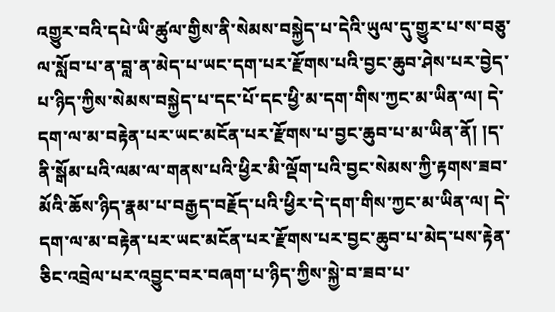འགྱུར་བའི་དཔེ་ཡི་ཚུལ་གྱིས་ནི་སེམས་བསྐྱེད་པ་དེའི་ཡུལ་དུ་གྱུར་པ་ས་བཅུ་ལ་སློབ་པ་ན་བླ་ན་མེད་པ་ཡང་དག་པར་རྫོགས་པའི་བྱང་ཆུབ་ཤེས་པར་བྱེད་པ་ཉིད་ཀྱིས་སེམས་བསྐྱེད་པ་དང་པོ་དང་ཕྱི་མ་དག་གིས་ཀྱང་མ་ཡིན་ལ། དེ་དག་ལ་མ་བརྟེན་པར་ཡང་མངོན་པར་རྫོགས་པ་བྱང་ཆུབ་པ་མ་ཡིན་ནོ། །ད་ནི་སྒོམ་པའི་ལམ་ལ་གནས་པའི་ཕྱིར་མི་ལྡོག་པའི་བྱང་སེམས་ཀྱི་རྟགས་ཟབ་མོའི་ཆོས་ཉིད་རྣམ་པ་བརྒྱད་བརྗོད་པའི་ཕྱིར་དེ་དག་གིས་ཀྱང་མ་ཡིན་ལ། དེ་དག་ལ་མ་བརྟེན་པར་ཡང་མངོན་པར་རྫོགས་པར་བྱང་ཆུབ་པ་མེད་པས་རྟེན་ཅིང་འབྲེལ་པར་འབྱུང་བར་བཞག་པ་ཉིད་ཀྱིས་སྐྱེ་བ་ཟབ་པ་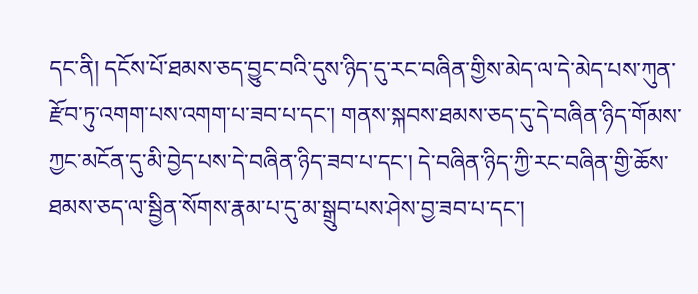དང་ནི། དངོས་པོ་ཐམས་ཅད་བྱུང་བའི་དུས་ཉིད་དུ་རང་བཞིན་གྱིས་མེད་ལ་དེ་མེད་པས་ཀུན་རྫོབ་ཏུ་འགག་པས་འགག་པ་ཟབ་པ་དང་། གནས་སྐབས་ཐམས་ཅད་དུ་དེ་བཞིན་ཉིད་གོམས་ཀྱང་མངོན་དུ་མི་བྱེད་པས་དེ་བཞིན་ཉིད་ཟབ་པ་དང་། དེ་བཞིན་ཉིད་ཀྱི་རང་བཞིན་གྱི་ཆོས་ཐམས་ཅད་ལ་སྦྱིན་སོགས་རྣམ་པ་དུ་མ་སྒྲུབ་པས་ཤེས་བྱ་ཟབ་པ་དང་།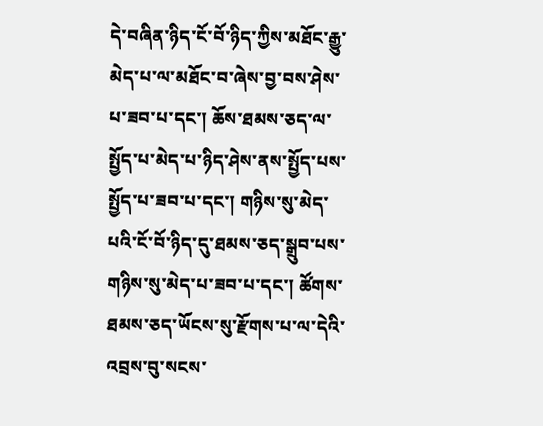དེ་བཞིན་ཉིད་ངོ་བོ་ཉིད་ཀྱིས་མཐོང་རྒྱུ་མེད་པ་ལ་མཐོང་བ་ཞེས་བྱ་བས་ཤེས་པ་ཟབ་པ་དང་། ཆོས་ཐམས་ཅད་ལ་སྤྱོད་པ་མེད་པ་ཉིད་ཤེས་ནས་སྤྱོད་པས་སྤྱོད་པ་ཟབ་པ་དང་། གཉིས་སུ་མེད་པའི་ངོ་བོ་ཉིད་དུ་ཐམས་ཅད་སྒྲུབ་པས་གཉིས་སུ་མེད་པ་ཟབ་པ་དང་། ཚོགས་ཐམས་ཅད་ཡོངས་སུ་རྫོགས་པ་ལ་དེའི་འབྲས་བུ་སངས་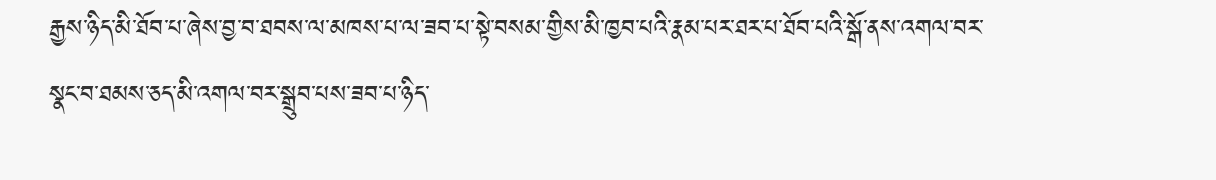རྒྱས་ཉིད་མི་ཐོབ་པ་ཞེས་བྱ་བ་ཐབས་ལ་མཁས་པ་ལ་ཟབ་པ་སྟེ་བསམ་གྱིས་མི་ཁྱབ་པའི་རྣམ་པར་ཐར་པ་ཐོབ་པའི་སྒོ་ནས་འགལ་བར་སྣང་བ་ཐམས་ཅད་མི་འགལ་བར་སྒྲུབ་པས་ཟབ་པ་ཉིད་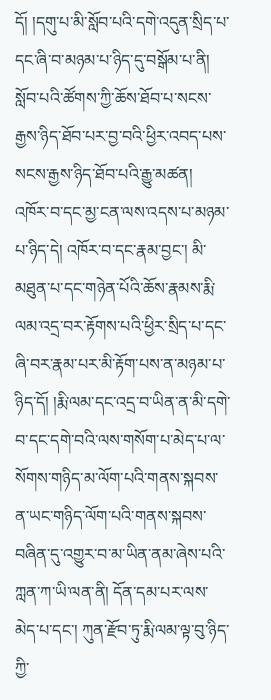དོ། །དགུ་པ་མི་སློབ་པའི་དགེ་འདུན་སྲིད་པ་དང་ཞི་བ་མཉམ་པ་ཉིད་དུ་བསྒོམ་པ་ནི། སློབ་པའི་ཚོགས་ཀྱི་ཆོས་ཐོབ་པ་སངས་རྒྱས་ཉིད་ཐོབ་པར་བྱ་བའི་ཕྱིར་འབད་པས་སངས་རྒྱས་ཉིད་ཐོབ་པའི་རྒྱུ་མཚན། འཁོར་བ་དང་མྱ་ངན་ལས་འདས་པ་མཉམ་པ་ཉིད་དེ། འཁོར་བ་དང་རྣམ་བྱང་། མི་མཐུན་པ་དང་གཉེན་པོའི་ཆོས་རྣམས་རྨི་ལམ་འདྲ་བར་རྟོགས་པའི་ཕྱིར་སྲིད་པ་དང་ཞི་བར་རྣམ་པར་མི་རྟོག་པས་ན་མཉམ་པ་ཉིད་དོ། །རྨི་ལམ་དང་འདྲ་བ་ཡིན་ན་མི་དགེ་བ་དང་དགེ་བའི་ལས་གསོག་པ་མེད་པ་ལ་སོགས་གཉིད་མ་ལོག་པའི་གནས་སྐབས་ན་ཡང་གཉིད་ལོག་པའི་གནས་སྐབས་བཞིན་དུ་འགྱུར་བ་མ་ཡིན་ནམ་ཞེས་པའི་ཀླན་ཀ་ཡི་ལན་ནི། དོན་དམ་པར་ལས་མེད་པ་དང་། ཀུན་རྫོབ་ཏུ་རྨི་ལམ་ལྟ་བུ་ཉིད་ཀྱི་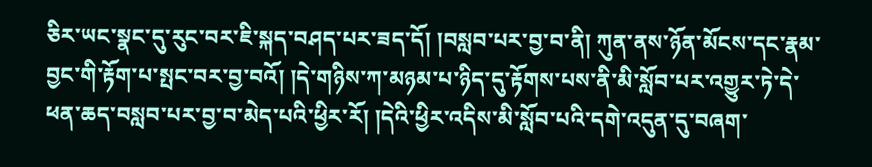ཅིར་ཡང་སྣང་དུ་རུང་བར་ཇི་སྐད་བཤད་པར་ཟད་དོ། །བསླབ་པར་བྱ་བ་ནི། ཀུན་ནས་ཉོན་མོངས་དང་རྣམ་བྱང་གི་རྟོག་པ་སྤང་བར་བྱ་བའོ། །དེ་གཉིས་ཀ་མཉམ་པ་ཉིད་དུ་རྟོགས་པས་ནི་མི་སློབ་པར་འགྱུར་ཏེ་དེ་ཕན་ཆད་བསླབ་པར་བྱ་བ་མེད་པའི་ཕྱིར་རོ། །དེའི་ཕྱིར་འདིས་མི་སློབ་པའི་དགེ་འདུན་དུ་བཞག་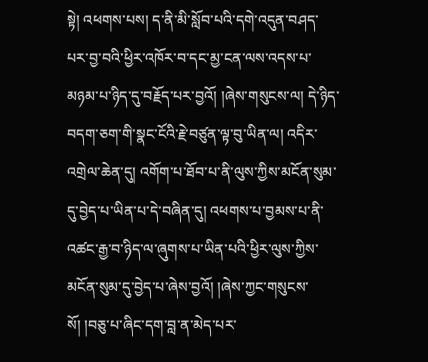སྟེ། འཕགས་པས། ད་ནི་མི་སློབ་པའི་དགེ་འདུན་བཤད་པར་བྱ་བའི་ཕྱིར་འཁོར་བ་དང་མྱ་ངན་ལས་འདས་པ་མཉམ་པ་ཉིད་དུ་བརྗོད་པར་བྱའོ། །ཞེས་གསུངས་ལ། དེ་ཉིད་བདག་ཅག་གི་སྣང་ངོའི་རྗེ་བཙུན་ལྟ་བུ་ཡིན་ལ། འདིར་འགྲེལ་ཆེན་དུ། འགོག་པ་ཐོབ་པ་ནི་ལུས་ཀྱིས་མངོན་སུམ་དུ་བྱེད་པ་ཡིན་པ་དེ་བཞིན་དུ། འཕགས་པ་བྱམས་པ་ནི་འཚང་རྒྱ་བ་ཉིད་ལ་ཞུགས་པ་ཡིན་པའི་ཕྱིར་ལུས་ཀྱིས་མངོན་སུམ་དུ་བྱེད་པ་ཞེས་བྱའོ། །ཞེས་ཀྱང་གསུངས་སོ། །བཅུ་པ་ཞིང་དག་བླ་ན་མེད་པར་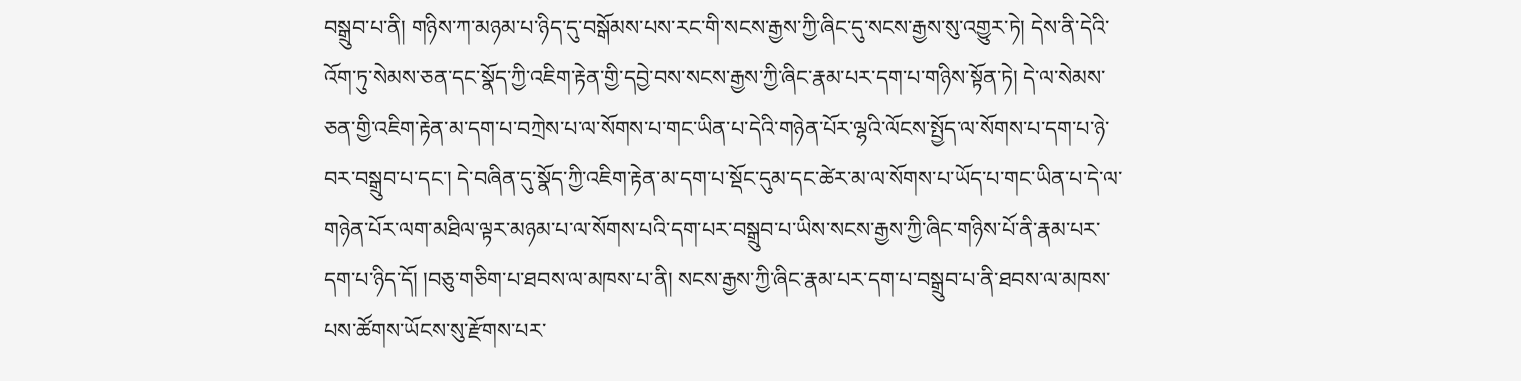བསྒྲུབ་པ་ནི། གཉིས་ཀ་མཉམ་པ་ཉིད་དུ་བསྒོམས་པས་རང་གི་སངས་རྒྱས་ཀྱི་ཞིང་དུ་སངས་རྒྱས་སུ་འགྱུར་ཏེ། དེས་ནི་དེའི་འོག་ཏུ་སེམས་ཅན་དང་སྣོད་ཀྱི་འཇིག་རྟེན་གྱི་དབྱེ་བས་སངས་རྒྱས་ཀྱི་ཞིང་རྣམ་པར་དག་པ་གཉིས་སྟོན་ཏེ། དེ་ལ་སེམས་ཅན་གྱི་འཇིག་རྟེན་མ་དག་པ་བཀྲེས་པ་ལ་སོགས་པ་གང་ཡིན་པ་དེའི་གཉེན་པོར་ལྷའི་ལོངས་སྤྱོད་ལ་སོགས་པ་དག་པ་ཉེ་བར་བསྒྲུབ་པ་དང་། དེ་བཞིན་དུ་སྣོད་ཀྱི་འཇིག་རྟེན་མ་དག་པ་སྡོང་དུམ་དང་ཚེར་མ་ལ་སོགས་པ་ཡོད་པ་གང་ཡིན་པ་དེ་ལ་གཉེན་པོར་ལག་མཐིལ་ལྟར་མཉམ་པ་ལ་སོགས་པའི་དག་པར་བསྒྲུབ་པ་ཡིས་སངས་རྒྱས་ཀྱི་ཞིང་གཉིས་པོ་ནི་རྣམ་པར་དག་པ་ཉིད་དོ། །བཅུ་གཅིག་པ་ཐབས་ལ་མཁས་པ་ནི། སངས་རྒྱས་ཀྱི་ཞིང་རྣམ་པར་དག་པ་བསྒྲུབ་པ་ནི་ཐབས་ལ་མཁས་པས་ཚོགས་ཡོངས་སུ་རྫོགས་པར་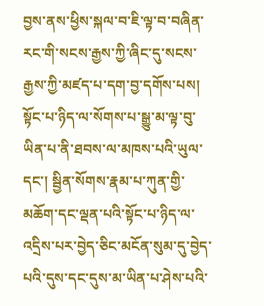བྱས་ནས་ཕྱིས་སྐལ་བ་ཇི་ལྟ་བ་བཞིན་རང་གི་སངས་རྒྱས་ཀྱི་ཞིང་དུ་སངས་རྒྱས་ཀྱི་མཛད་པ་དག་བྱ་དགོས་པས། སྟོང་པ་ཉིད་ལ་སོགས་པ་སྒྱུ་མ་ལྟ་བུ་ཡིན་པ་ནི་ཐབས་ལ་མཁས་པའི་ཡུལ་དང་། སྦྱིན་སོགས་རྣམ་པ་ཀུན་གྱི་མཆོག་དང་ལྡན་པའི་སྟོང་པ་ཉིད་ལ་འདྲིས་པར་བྱེད་ཅིང་མངོན་སུམ་དུ་བྱེད་པའི་དུས་དང་དུས་མ་ཡིན་པ་ཤེས་པའི་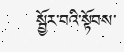སྦྱོར་བའི་སྟོབས་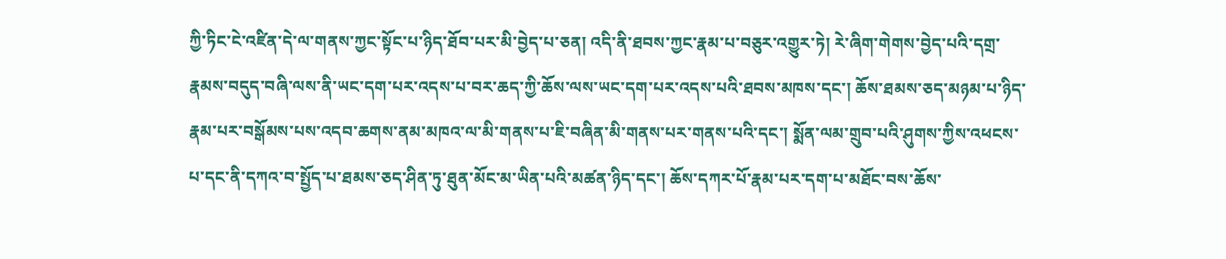ཀྱི་ཏིང་ངེ་འཛིན་དེ་ལ་གནས་ཀྱང་སྟོང་པ་ཉིད་ཐོབ་པར་མི་བྱེད་པ་ཅན། འདི་ནི་ཐབས་ཀྱང་རྣམ་པ་བཅུར་འགྱུར་ཏེ། རེ་ཞིག་གེགས་བྱེད་པའི་དགྲ་རྣམས་བདུད་བཞི་ལས་ནི་ཡང་དག་པར་འདས་པ་བར་ཆད་ཀྱི་ཆོས་ལས་ཡང་དག་པར་འདས་པའི་ཐབས་མཁས་དང་། ཆོས་ཐམས་ཅད་མཉམ་པ་ཉིད་རྣམ་པར་བསྒོམས་པས་འདབ་ཆགས་ནམ་མཁའ་ལ་མི་གནས་པ་ཇི་བཞིན་མི་གནས་པར་གནས་པའི་དང་། སྨོན་ལམ་གྲུབ་པའི་ཤུགས་ཀྱིས་འཕངས་པ་དང་ནི་དཀའ་བ་སྤྱོད་པ་ཐམས་ཅད་ཤིན་ཏུ་ཐུན་མོང་མ་ཡིན་པའི་མཚན་ཉིད་དང་། ཆོས་དཀར་པོ་རྣམ་པར་དག་པ་མཐོང་བས་ཆོས་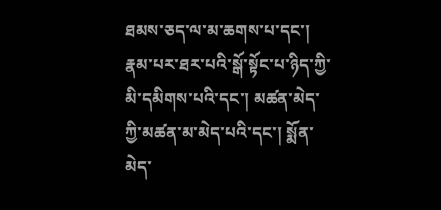ཐམས་ཅད་ལ་མ་ཆགས་པ་དང་། རྣམ་པར་ཐར་པའི་སྒོ་སྟོང་པ་ཉིད་ཀྱི་མི་དམིགས་པའི་དང་། མཚན་མེད་ཀྱི་མཚན་མ་མེད་པའི་དང་། སྨོན་མེད་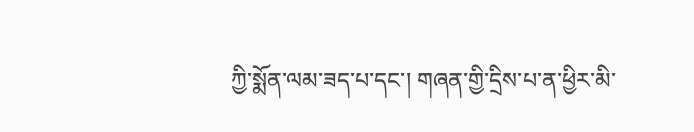ཀྱི་སྨོན་ལམ་ཟད་པ་དང་། གཞན་གྱི་དྲིས་པ་ན་ཕྱིར་མི་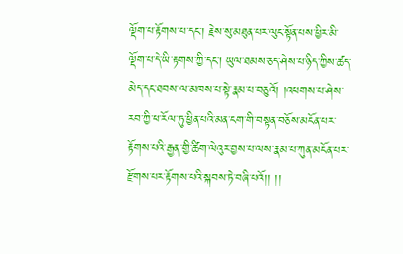ལྡོག་པ་རྟོགས་པ་དང་། རྗེས་སུ་མཐུན་པར་ལུང་སྟོན་པས་ཕྱིར་མི་ལྡོག་པ་དེ་ཡི་རྟགས་ཀྱི་དང་། ཡུལ་ཐམས་ཅད་ཤེས་པ་ཉིད་ཀྱིས་ཚད་མེད་དང་ཐབས་ལ་མཁས་པ་སྟེ་རྣམ་པ་བཅུའོ། །འཕགས་པ་ཤེས་རབ་ཀྱི་ཕ་རོལ་ཏུ་ཕྱིན་པའི་མན་ངག་གི་བསྟན་བཅོས་མངོན་པར་རྟོགས་པའི་རྒྱན་གྱི་ཚིག་ལེའུར་བྱས་པ་ལས་རྣམ་པ་ཀུན་མངོན་པར་རྫོགས་པར་རྟོགས་པའི་སྐབས་ཏེ་བཞི་པའོ།། །།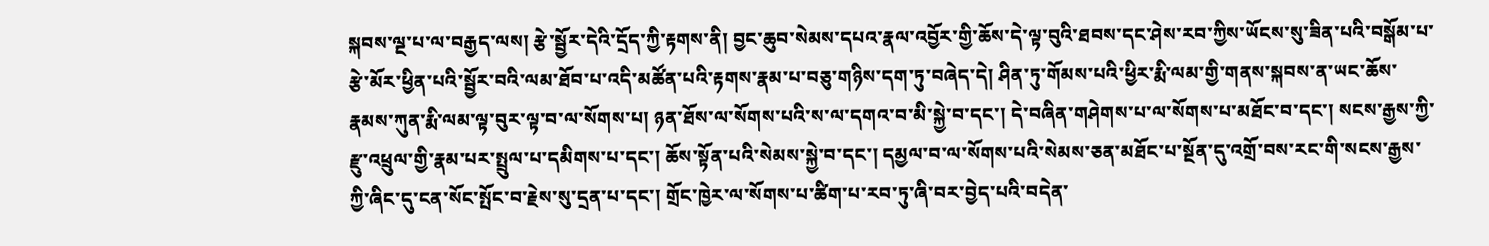སྐབས་ལྔ་པ་ལ་བརྒྱད་ལས། རྩེ་སྦྱོར་དེའི་དྲོད་ཀྱི་རྟགས་ནི། བྱང་ཆུབ་སེམས་དཔའ་རྣལ་འབྱོར་གྱི་ཆོས་དེ་ལྟ་བུའི་ཐབས་དང་ཤེས་རབ་ཀྱིས་ཡོངས་སུ་ཟིན་པའི་བསྒོམ་པ་རྩེ་མོར་ཕྱིན་པའི་སྦྱོར་བའི་ལམ་ཐོབ་པ་འདི་མཚོན་པའི་རྟགས་རྣམ་པ་བཅུ་གཉིས་དག་ཏུ་བཞེད་དེ། ཤིན་ཏུ་གོམས་པའི་ཕྱིར་རྨི་ལམ་གྱི་གནས་སྐབས་ན་ཡང་ཆོས་རྣམས་ཀུན་རྨི་ལམ་ལྟ་བུར་ལྟ་བ་ལ་སོགས་པ། ཉན་ཐོས་ལ་སོགས་པའི་ས་ལ་དགའ་བ་མི་སྐྱེ་བ་དང་། དེ་བཞིན་གཤེགས་པ་ལ་སོགས་པ་མཐོང་བ་དང་། སངས་རྒྱས་ཀྱི་རྫུ་འཕྲུལ་གྱི་རྣམ་པར་སྤྲུལ་པ་དམིགས་པ་དང་། ཆོས་སྟོན་པའི་སེམས་སྐྱེ་བ་དང་། དམྱལ་བ་ལ་སོགས་པའི་སེམས་ཅན་མཐོང་པ་སྔོན་དུ་འགྲོ་བས་རང་གི་སངས་རྒྱས་ཀྱི་ཞིང་དུ་ངན་སོང་སྤོང་བ་རྗེས་སུ་དྲན་པ་དང་། གྲོང་ཁྱེར་ལ་སོགས་པ་ཚིག་པ་རབ་ཏུ་ཞི་བར་བྱེད་པའི་བདེན་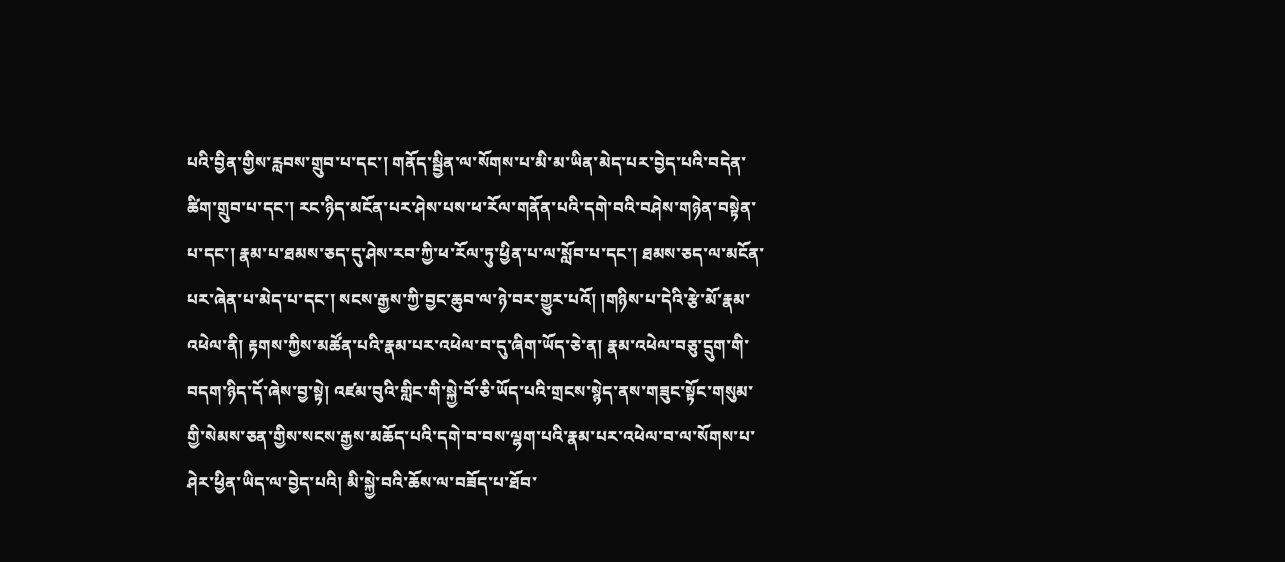པའི་བྱིན་གྱིས་རླབས་གྲུབ་པ་དང་། གནོད་སྦྱིན་ལ་སོགས་པ་མི་མ་ཡིན་མེད་པར་བྱེད་པའི་བདེན་ཚིག་གྲུབ་པ་དང་། རང་ཉིད་མངོན་པར་ཤེས་པས་ཕ་རོལ་གནོན་པའི་དགེ་བའི་བཤེས་གཉེན་བསྟེན་པ་དང་། རྣམ་པ་ཐམས་ཅད་དུ་ཤེས་རབ་ཀྱི་ཕ་རོལ་ཏུ་ཕྱིན་པ་ལ་སློབ་པ་དང་། ཐམས་ཅད་ལ་མངོན་པར་ཞེན་པ་མེད་པ་དང་། སངས་རྒྱས་ཀྱི་བྱང་ཆུབ་ལ་ཉེ་བར་གྱུར་པའོ། །གཉིས་པ་དེའི་རྩེ་མོ་རྣམ་འཕེལ་ནི། རྟགས་ཀྱིས་མཚོན་པའི་རྣམ་པར་འཕེལ་བ་དུ་ཞིག་ཡོད་ཅེ་ན། རྣམ་འཕེལ་བཅུ་དྲུག་གི་བདག་ཉིད་དོ་ཞེས་བྱ་སྟེ། འཛམ་བུའི་གླིང་གི་སྐྱེ་བོ་ཅི་ཡོད་པའི་གྲངས་སྙེད་ནས་གཟུང་སྟོང་གསུམ་གྱི་སེམས་ཅན་གྱིས་སངས་རྒྱས་མཆོད་པའི་དགེ་བ་བས་ལྷག་པའི་རྣམ་པར་འཕེལ་བ་ལ་སོགས་པ་ཤེར་ཕྱིན་ཡིད་ལ་བྱེད་པའི། མི་སྐྱེ་བའི་ཆོས་ལ་བཟོད་པ་ཐོབ་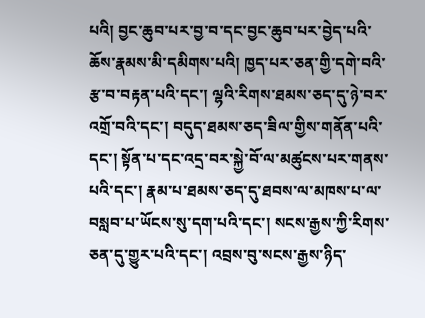པའི། བྱང་ཆུབ་པར་བྱ་བ་དང་བྱང་ཆུབ་པར་བྱེད་པའི་ཆོས་རྣམས་མི་དམིགས་པའི། ཁྱད་པར་ཅན་གྱི་དགེ་བའི་རྩ་བ་བརྟན་པའི་དང་། ལྷའི་རིགས་ཐམས་ཅད་དུ་ཉེ་བར་འགྲོ་བའི་དང་། བདུད་ཐམས་ཅད་ཟིལ་གྱིས་གནོན་པའི་དང་། སྟོན་པ་དང་འདྲ་བར་སྐྱེ་བོ་ལ་མཚུངས་པར་གནས་པའི་དང་། རྣམ་པ་ཐམས་ཅད་དུ་ཐབས་ལ་མཁས་པ་ལ་བསླབ་པ་ཡོངས་སུ་དག་པའི་དང་། སངས་རྒྱས་ཀྱི་རིགས་ཅན་དུ་གྱུར་པའི་དང་། འབྲས་བུ་སངས་རྒྱས་ཉིད་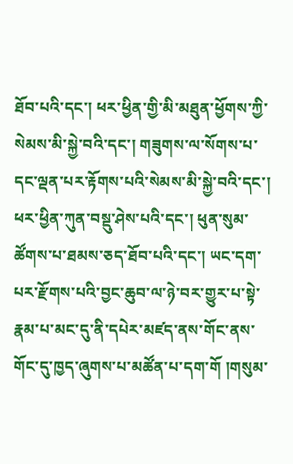ཐོབ་པའི་དང་། ཕར་ཕྱིན་གྱི་མི་མཐུན་ཕྱོགས་ཀྱི་སེམས་མི་སྐྱེ་བའི་དང་། གཟུགས་ལ་སོགས་པ་དང་ལྡན་པར་རྟོགས་པའི་སེམས་མི་སྐྱེ་བའི་དང་། ཕར་ཕྱིན་ཀུན་བསྡུ་ཤེས་པའི་དང་། ཕུན་སུམ་ཚོགས་པ་ཐམས་ཅད་ཐོབ་པའི་དང་། ཡང་དག་པར་རྫོགས་པའི་བྱང་ཆུབ་ལ་ཉེ་བར་གྱུར་པ་སྟེ་རྣམ་པ་མང་དུ་ནི་དཔེར་མཛད་ནས་གོང་ནས་གོང་དུ་ཁྱད་ཞུགས་པ་མཚོན་པ་དག་གོ །གསུམ་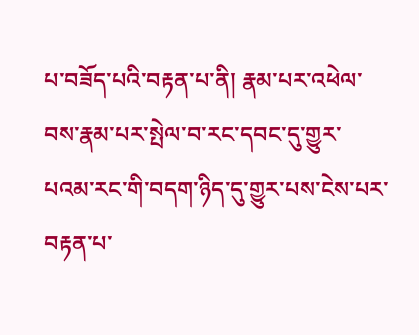པ་བཟོད་པའི་བརྟན་པ་ནི། རྣམ་པར་འཕེལ་བས་རྣམ་པར་སྤེལ་བ་རང་དབང་དུ་གྱུར་པའམ་རང་གི་བདག་ཉིད་དུ་གྱུར་པས་ངེས་པར་བརྟན་པ་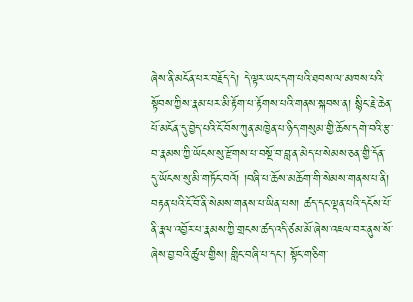ཞེས་ནི་མངོན་པར་བརྗོད་དེ། དེ་ལྟར་ཡང་དག་པའི་ཐབས་ལ་མཁས་པའི་སྟོབས་ཀྱིས་རྣམ་པར་མི་རྟོག་པ་རྟོགས་པའི་གནས་སྐབས་ན། སྙིང་རྗེ་ཆེན་པོ་མངོན་དུ་བྱེད་པའི་ངོ་བོས་ཀུན་མཁྱེན་པ་ཉིད་གསུམ་གྱི་ཆོས་དགེ་བའི་རྩ་བ་རྣམས་ཀྱི་ཡོངས་སུ་རྫོགས་པ་བསྔོ་བ་བླ་ན་མེད་པ་སེམས་ཅན་གྱི་དོན་དུ་ཡོངས་སུ་མི་གཏོང་བའོ། །བཞི་པ་ཆོས་མཆོག་གི་སེམས་གནས་པ་ནི། བརྟན་པའི་ངོ་བོ་ནི་སེམས་གནས་པ་ཡིན་པས། ཚད་དང་ལྡན་པའི་དངོས་པོ་ནི་རྣལ་འབྱོར་པ་རྣམས་ཀྱི་གྲངས་ཚད་འདི་ཙམ་མོ་ཞེས་འཇལ་བར་ནུས་སོ་ཞེས་བྱ་བའི་ཚུལ་གྱིས། གླིང་བཞི་པ་དང་། སྟོང་གཅིག་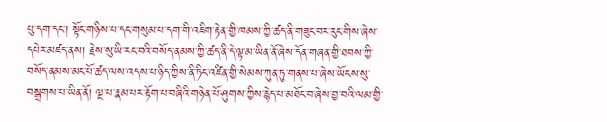པུ་དག་དང་། སྟོང་གཉིས་པ་དང་གསུམ་པ་དག་གི་འཇིག་རྟེན་གྱི་ཁམས་ཀྱི་ཚད་ནི་གཟུང་བར་རུང་གིས་ཞེས་དཔེར་མཛད་ནས། རྗེས་སུ་ཡི་རང་བའི་བསོད་ནམས་ཀྱི་ཚད་ནི་དེ་ལྟ་མ་ཡིན་ནོ་ཞེས་དོན་གཞན་གྱི་ཐབས་ཀྱི་བསོད་ནམས་མང་པོ་ཚད་ལས་འདས་པ་ཉིད་ཀྱིས་ནི་ཏིང་འཛིན་གྱི་སེམས་ཀུན་ཏུ་གནས་པ་ཞེས་ཡོངས་སུ་བསྒྲགས་པ་ཡིན་ནོ། ལྔ་པ་རྣམ་པར་རྟོག་པ་བཞིའི་གཉེན་པོ་ཤུགས་ཀྱིས་རྙེད་པ་མཐོང་བ་ཞེས་བྱ་བའི་ལམ་གྱི་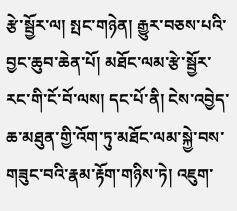རྩེ་སྦྱོར་ལ། སྤང་གཉེན། རྒྱུར་བཅས་པའི་བྱང་ཆུབ་ཆེན་པོ། མཐོང་ལམ་རྩེ་སྦྱོར་རང་གི་ངོ་བོ་ལས། དང་པོ་ནི། ངེས་འབྱེད་ཆ་མཐུན་གྱི་འོག་ཏུ་མཐོང་ལམ་སྐྱེ་བས་གཟུང་བའི་རྣམ་རྟོག་གཉིས་ཏེ། འཇུག་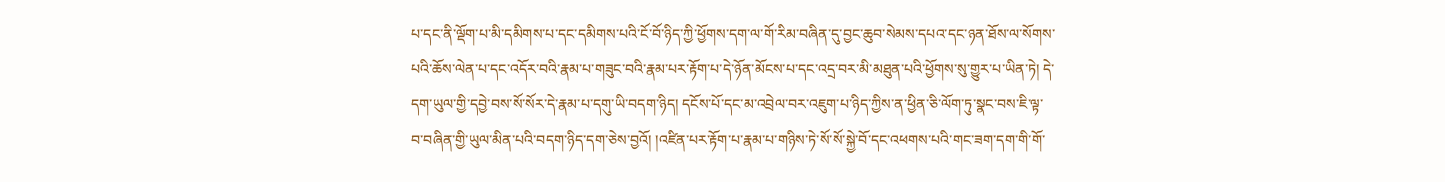པ་དང་ནི་ལྡོག་པ་མི་དམིགས་པ་དང་དམིགས་པའི་ངོ་བོ་ཉིད་ཀྱི་ཕྱོགས་དག་ལ་གོ་རིམ་བཞིན་དུ་བྱང་ཆུབ་སེམས་དཔའ་དང་ཉན་ཐོས་ལ་སོགས་པའི་ཆོས་ལེན་པ་དང་འདོར་བའི་རྣམ་པ་གཟུང་བའི་རྣམ་པར་རྟོག་པ་དེ་ཉོན་མོངས་པ་དང་འདྲ་བར་མི་མཐུན་པའི་ཕྱོགས་སུ་གྱུར་པ་ཡིན་ཏེ། དེ་དག་ཡུལ་གྱི་དབྱེ་བས་སོ་སོར་དེ་རྣམ་པ་དགུ་ཡི་བདག་ཉིད། དངོས་པོ་དང་མ་འབྲེལ་བར་འཇུག་པ་ཉིད་ཀྱིས་ན་ཕྱིན་ཅི་ལོག་ཏུ་སྣང་བས་ཇི་ལྟ་བ་བཞིན་གྱི་ཡུལ་མིན་པའི་བདག་ཉིད་དག་ཅེས་བྱའོ། །འཛིན་པར་རྟོག་པ་རྣམ་པ་གཉིས་ཏེ་སོ་སོ་སྐྱེ་བོ་དང་འཕགས་པའི་གང་ཟག་དག་གི་གོ་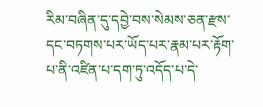རིམ་བཞིན་དུ་དབྱེ་བས་སེམས་ཅན་རྫས་དང་བཏགས་པར་ཡོད་པར་རྣམ་པར་རྟོག་པ་ནི་འཛིན་པ་དག་ཏུ་འདོད་པ་དེ་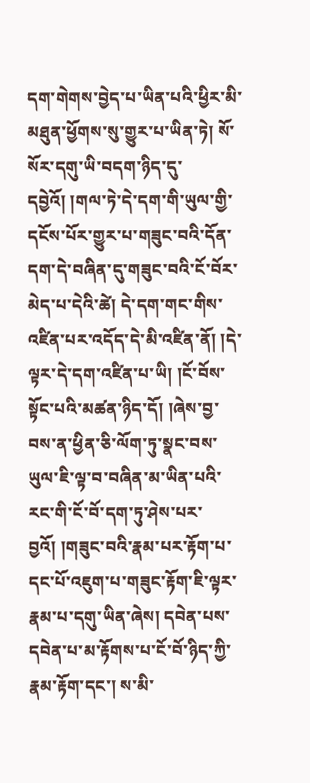དག་གེགས་བྱེད་པ་ཡིན་པའི་ཕྱིར་མི་མཐུན་ཕྱོགས་སུ་གྱུར་པ་ཡིན་ཏེ། སོ་སོར་དགུ་ཡི་བདག་ཉིད་དུ་དབྱེའོ། །གལ་ཏེ་དེ་དག་གི་ཡུལ་གྱི་དངོས་པོར་གྱུར་པ་གཟུང་བའི་དོན་དག་དེ་བཞིན་དུ་གཟུང་བའི་ངོ་བོར་མེད་པ་དེའི་ཚེ། དེ་དག་གང་གིས་འཛིན་པར་འདོད་དེ་མི་འཛིན་ནོ། །དེ་ལྟར་དེ་དག་འཛིན་པ་ཡི། །ངོ་བོས་སྟོང་པའི་མཚན་ཉིད་དོ། །ཞེས་བྱ་བས་ན་ཕྱིན་ཅི་ལོག་ཏུ་སྣང་བས་ཡུལ་ཇི་ལྟ་བ་བཞིན་མ་ཡིན་པའི་རང་གི་ངོ་བོ་དག་ཏུ་ཤེས་པར་བྱའོ། །གཟུང་བའི་རྣམ་པར་རྟོག་པ་དང་པོ་འཇུག་པ་གཟུང་རྟོག་ཇི་ལྟར་རྣམ་པ་དགུ་ཡིན་ཞེས། དབེན་པས་དབེན་པ་མ་རྟོགས་པ་ངོ་བོ་ཉིད་ཀྱི་རྣམ་རྟོག་དང་། ས་མི་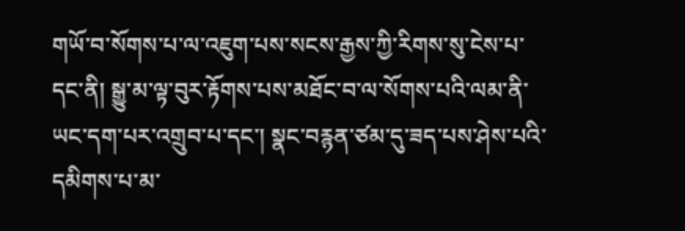གཡོ་བ་སོགས་པ་ལ་འཇུག་པས་སངས་རྒྱས་ཀྱི་རིགས་སུ་ངེས་པ་དང་ནི། སྒྱུ་མ་ལྟ་བུར་རྟོགས་པས་མཐོང་བ་ལ་སོགས་པའི་ལམ་ནི་ཡང་དག་པར་འགྲུབ་པ་དང་། སྣང་བརྙན་ཙམ་དུ་ཟད་པས་ཤེས་པའི་དམིགས་པ་མ་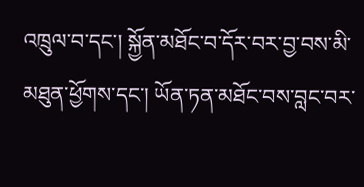འཁྲུལ་བ་དང་། སྐྱོན་མཐོང་བ་དོར་བར་བྱ་བས་མི་མཐུན་ཕྱོགས་དང་། ཡོན་ཏན་མཐོང་བས་བླང་བར་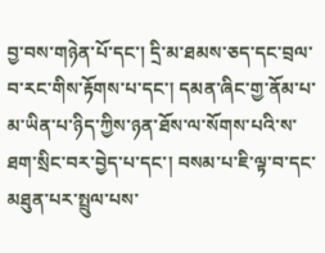བྱ་བས་གཉེན་པོ་དང་། དྲི་མ་ཐམས་ཅད་དང་བྲལ་བ་རང་གིས་རྟོགས་པ་དང་། དམན་ཞིང་གྱ་ནོམ་པ་མ་ཡིན་པ་ཉིད་ཀྱིས་ཉན་ཐོས་ལ་སོགས་པའི་ས་ཐག་སྲིང་བར་བྱེད་པ་དང་། བསམ་པ་ཇི་ལྟ་བ་དང་མཐུན་པར་སྤྲུལ་པས་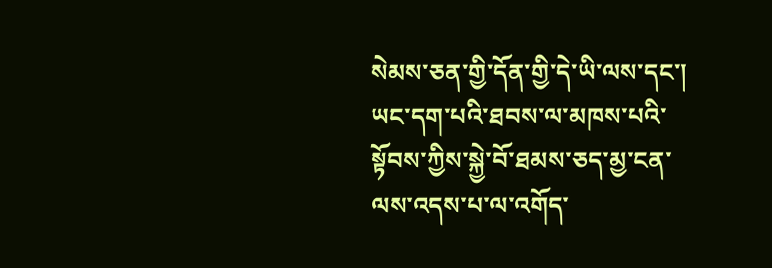སེམས་ཅན་གྱི་དོན་གྱི་དེ་ཡི་ལས་དང་། ཡང་དག་པའི་ཐབས་ལ་མཁས་པའི་སྟོབས་ཀྱིས་སྐྱེ་བོ་ཐམས་ཅད་མྱ་ངན་ལས་འདས་པ་ལ་འགོད་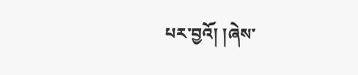པར་བྱའོ། །ཞེས་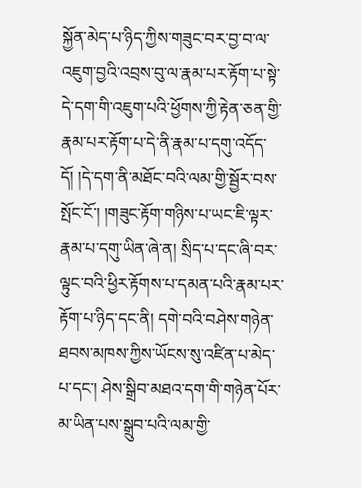སྐྱོན་མེད་པ་ཉིད་ཀྱིས་གཟུང་བར་བྱ་བ་ལ་འཇུག་བྱའི་འབྲས་བུ་ལ་རྣམ་པར་རྟོག་པ་སྟེ་དེ་དག་གི་འཇུག་པའི་ཕྱོགས་ཀྱི་རྟེན་ཅན་གྱི་རྣམ་པར་རྟོག་པ་དེ་ནི་རྣམ་པ་དགུ་འདོད་དོ། །དེ་དག་ནི་མཐོང་བའི་ལམ་གྱི་སྦྱོར་བས་སྤོང་ངོ་། །གཟུང་རྟོག་གཉིས་པ་ཡང་ཇི་ལྟར་རྣམ་པ་དགུ་ཡིན་ཞེ་ན། སྲིད་པ་དང་ཞི་བར་ལྟུང་བའི་ཕྱིར་རྟོགས་པ་དམན་པའི་རྣམ་པར་རྟོག་པ་ཉིད་དང་ནི། དགེ་བའི་བཤེས་གཉེན་ཐབས་མཁས་ཀྱིས་ཡོངས་སུ་འཛིན་པ་མེད་པ་དང་། ཤེས་སྒྲིབ་མཐའ་དག་གི་གཉེན་པོར་མ་ཡིན་པས་སྒྲུབ་པའི་ལམ་གྱི་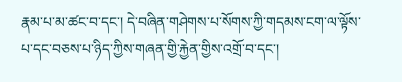རྣམ་པ་མ་ཚང་བ་དང་། དེ་བཞིན་གཤེགས་པ་སོགས་ཀྱི་གདམས་ངག་ལ་ལྟོས་པ་དང་བཅས་པ་ཉིད་ཀྱིས་གཞན་གྱི་རྐྱེན་གྱིས་འགྲོ་བ་དང་།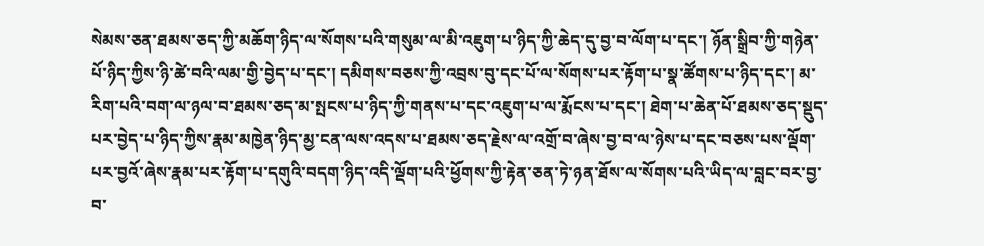སེམས་ཅན་ཐམས་ཅད་ཀྱི་མཆོག་ཉིད་ལ་སོགས་པའི་གསུམ་ལ་མི་འཇུག་པ་ཉིད་ཀྱི་ཆེད་དུ་བྱ་བ་ལོག་པ་དང་། ཉོན་སྒྲིབ་ཀྱི་གཉེན་པོ་ཉིད་ཀྱིས་ཉི་ཚེ་བའི་ལམ་གྱི་བྱེད་པ་དང་། དམིགས་བཅས་ཀྱི་འབྲས་བུ་དང་པོ་ལ་སོགས་པར་རྟོག་པ་སྣ་ཚོགས་པ་ཉིད་དང་། མ་རིག་པའི་བག་ལ་ཉལ་བ་ཐམས་ཅད་མ་སྤངས་པ་ཉིད་ཀྱི་གནས་པ་དང་འཇུག་པ་ལ་རྨོངས་པ་དང་། ཐེག་པ་ཆེན་པོ་ཐམས་ཅད་སྡུད་པར་བྱེད་པ་ཉིད་ཀྱིས་རྣམ་མཁྱེན་ཉིད་མྱ་ངན་ལས་འདས་པ་ཐམས་ཅད་རྗེས་ལ་འགྲོ་བ་ཞེས་བྱ་བ་ལ་ཉེས་པ་དང་བཅས་པས་ལྡོག་པར་བྱའོ་ཞེས་རྣམ་པར་རྟོག་པ་དགུའི་བདག་ཉིད་འདི་ལྡོག་པའི་ཕྱོགས་ཀྱི་རྟེན་ཅན་ཏེ་ཉན་ཐོས་ལ་སོགས་པའི་ཡིད་ལ་བླང་བར་བྱ་བ་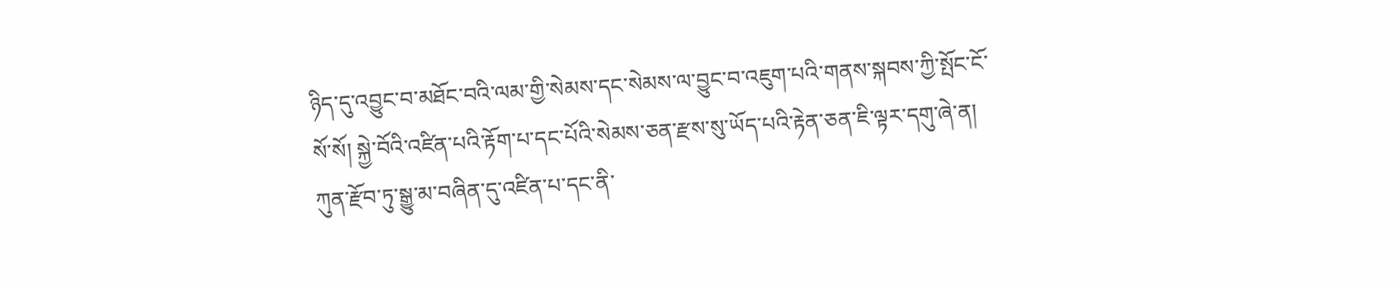ཉིད་དུ་འབྱུང་བ་མཐོང་བའི་ལམ་གྱི་སེམས་དང་སེམས་ལ་བྱུང་བ་འཇུག་པའི་གནས་སྐབས་ཀྱི་སྤོང་ངོ་སོ་སོ། སྐྱེ་བོའི་འཛིན་པའི་རྟོག་པ་དང་པོའི་སེམས་ཅན་རྫས་སུ་ཡོད་པའི་རྟེན་ཅན་ཇི་ལྟར་དགུ་ཞེ་ན། ཀུན་རྫོབ་ཏུ་སྒྱུ་མ་བཞིན་དུ་འཛིན་པ་དང་ནི་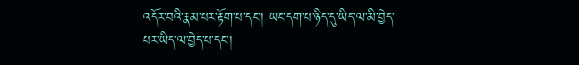འདོར་བའི་རྣམ་པར་རྟོག་པ་དང་། ཡང་དག་པ་ཉིད་དུ་ཡིད་ལ་མི་བྱེད་པར་ཡིད་ལ་བྱེད་པ་དང་།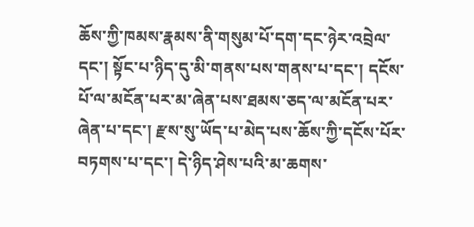ཆོས་ཀྱི་ཁམས་རྣམས་ནི་གསུམ་པོ་དག་དང་ཉེར་འབྲེལ་དང་། སྟོང་པ་ཉིད་དུ་མི་གནས་པས་གནས་པ་དང་། དངོས་པོ་ལ་མངོན་པར་མ་ཞེན་པས་ཐམས་ཅད་ལ་མངོན་པར་ཞེན་པ་དང་། རྫས་སུ་ཡོད་པ་མེད་པས་ཆོས་ཀྱི་དངོས་པོར་བཏགས་པ་དང་། དེ་ཉིད་ཤེས་པའི་མ་ཆགས་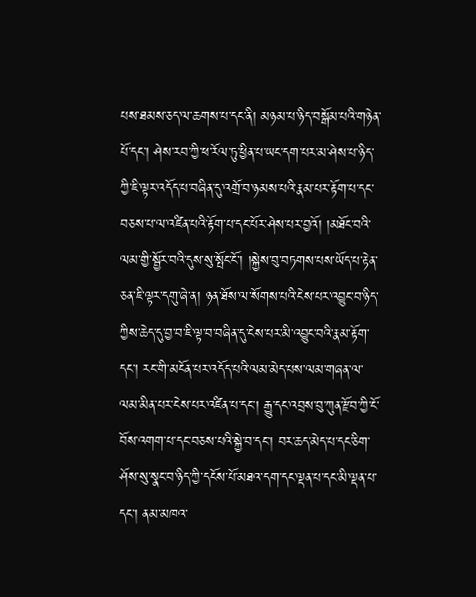པས་ཐམས་ཅད་ལ་ཆགས་པ་དང་ནི། མཉམ་པ་ཉིད་བསྒོམ་པའི་གཉེན་པོ་དང་། ཤེས་རབ་ཀྱི་ཕ་རོལ་ཏུ་ཕྱིན་པ་ཡང་དག་པར་མ་ཤེས་པ་ཉིད་ཀྱི་ཇི་ལྟར་འདོད་པ་བཞིན་དུ་འགྲོ་བ་ཉམས་པའི་རྣམ་པར་རྟོག་པ་དང་བཅས་པ་ལ་འཛིན་པའི་རྟོག་པ་དང་པོར་ཤེས་པར་བྱའོ། །མཐོང་བའི་ལམ་གྱི་སྦྱོར་བའི་དུས་སུ་སྤོང་ངོ་། །སྐྱེས་བུ་བཏགས་པས་ཡོད་པ་རྟེན་ཅན་ཇི་ལྟར་དགུ་ཞེ་ན། ཉན་ཐོས་ལ་སོགས་པའི་ངེས་པར་འབྱུང་བ་ཉིད་ཀྱིས་ཆེད་དུ་བྱ་བ་ཇི་ལྟ་བ་བཞིན་དུ་ངེས་པར་མི་འབྱུང་བའི་རྣམ་རྟོག་དང་། རང་གི་མངོན་པར་འདོད་པའི་ལམ་མེད་པས་ལམ་གཞན་ལ་ལམ་མིན་པར་ངེས་པར་འཛིན་པ་དང་། རྒྱུ་དང་འབྲས་བུ་ཀུན་རྫོབ་ཀྱི་ངོ་བོས་འགག་པ་དང་བཅས་པའི་སྐྱེ་བ་དང་། བར་ཆད་མེད་པ་དང་ཅིག་ཤོས་སུ་སྣང་བ་ཉིད་ཀྱི་དངོས་པོ་མཐའ་དག་དང་ལྡན་པ་དང་མི་ལྡན་པ་དང་། ནམ་མཁའ་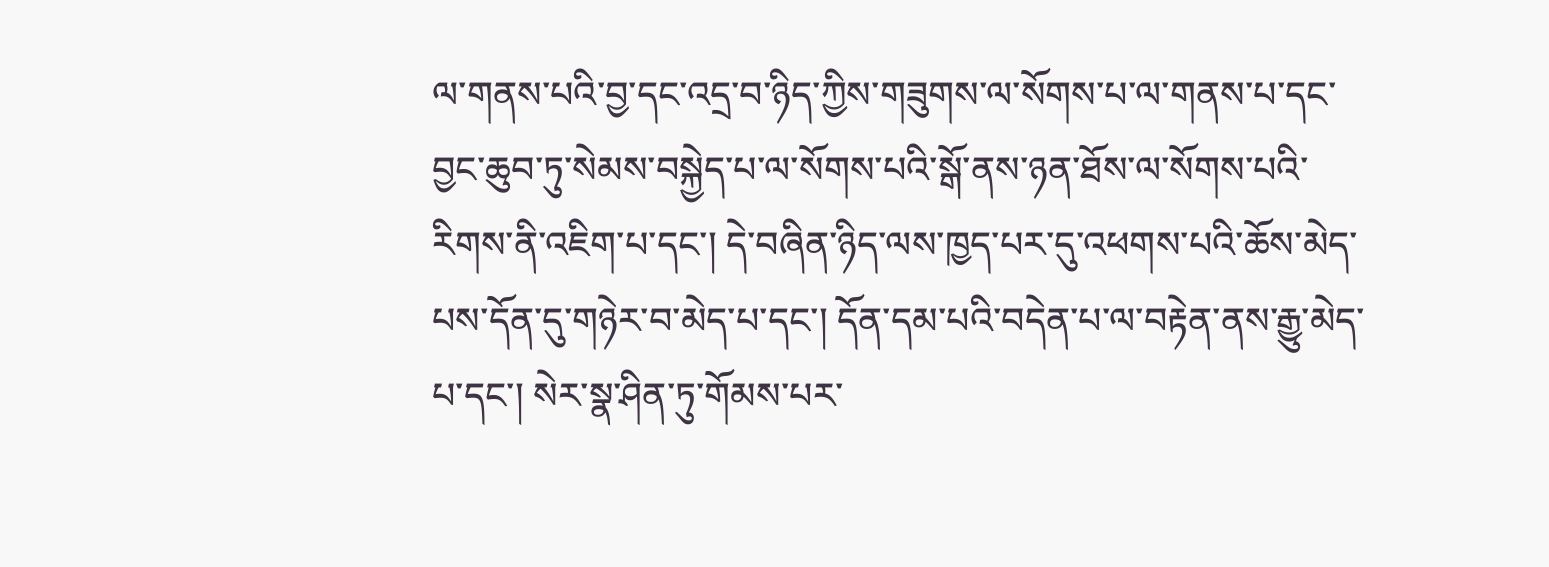ལ་གནས་པའི་བྱ་དང་འདྲ་བ་ཉིད་ཀྱིས་གཟུགས་ལ་སོགས་པ་ལ་གནས་པ་དང་བྱང་ཆུབ་ཏུ་སེམས་བསྐྱེད་པ་ལ་སོགས་པའི་སྒོ་ནས་ཉན་ཐོས་ལ་སོགས་པའི་རིགས་ནི་འཇིག་པ་དང་། དེ་བཞིན་ཉིད་ལས་ཁྱད་པར་དུ་འཕགས་པའི་ཆོས་མེད་པས་དོན་དུ་གཉེར་བ་མེད་པ་དང་། དོན་དམ་པའི་བདེན་པ་ལ་བརྟེན་ནས་རྒྱུ་མེད་པ་དང་། སེར་སྣ་ཤིན་ཏུ་གོམས་པར་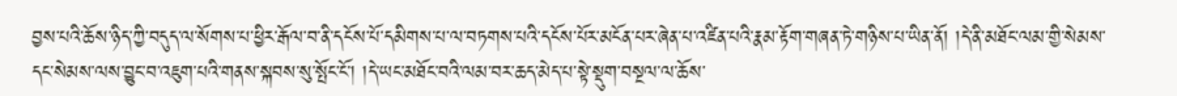བྱས་པའི་ཆོས་ཉིད་ཀྱི་བདུད་ལ་སོགས་པ་ཕྱིར་རྒོལ་བ་ནི་དངོས་པོ་དམིགས་པ་ལ་བཏགས་པའི་དངོས་པོར་མངོན་པར་ཞེན་པ་འཛིན་པའི་རྣམ་རྟོག་གཞན་ཏེ་གཉིས་པ་ཡིན་ནོ། །དེ་ནི་མཐོང་ལམ་གྱི་སེམས་དང་སེམས་ལས་བྱུང་བ་འཇུག་པའི་གནས་སྐབས་སུ་སྤོང་ངོ་། །དེ་ཡང་མཐོང་བའི་ལམ་བར་ཆད་མེད་པ་སྟེ་སྡུག་བསྔལ་ལ་ཆོས་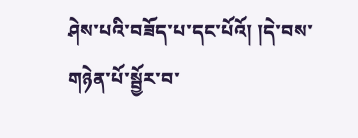ཤེས་པའི་བཟོད་པ་དང་པོའོ། །དེ་བས་གཉེན་པོ་སྦྱོར་བ་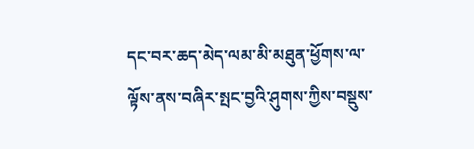དང་བར་ཆད་མེད་ལམ་མི་མཐུན་ཕྱོགས་ལ་ལྟོས་ནས་བཞིར་སྤང་བྱའི་ཤུགས་ཀྱིས་བསྡུས་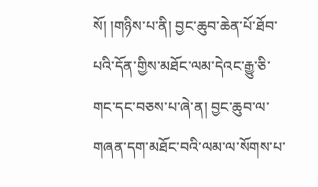སོ། །གཉིས་པ་ནི། བྱང་ཆུབ་ཆེན་པོ་ཐོབ་པའི་དོན་གྱིས་མཐོང་ལམ་དེའང་རྒྱུ་ཅི་གང་དང་བཅས་པ་ཞེ་ན། བྱང་ཆུབ་ལ་གཞན་དག་མཐོང་བའི་ལམ་ལ་སོགས་པ་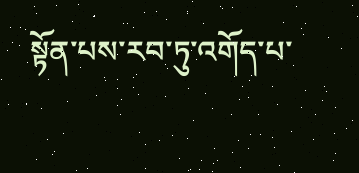སྟོན་པས་རབ་ཏུ་འགོད་པ་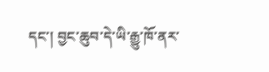དང་། བྱང་ཆུབ་དེ་ཡི་རྒྱུ་ཁོ་ནར་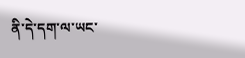ནི་དེ་དག་ལ་ཡང་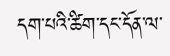དག་པའི་ཚིག་དང་དོན་ལ་